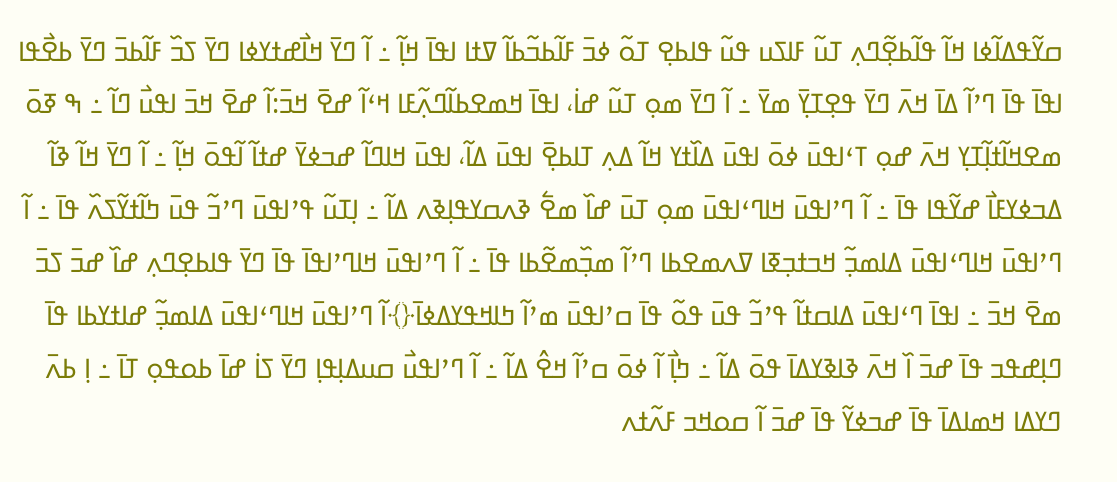ߛߌ߬ߟߡߊ߬ߦߊ ߞߊ߬ ߟߊ߬ߕߐ߲߬ߣߍ߲ ߠߎ߬ ߓߊߖߎ ߟߎ߬ ߟߊߕߐ߲ ߠߋ߬ ߦߏ߫ ߓߊ߬ߕߏ߬ߕߊ߬ ߜߙߊ ߊߟߊ߫ ߞߊ߲߬ ߸ ߊ߬ ߣߌ߫ ߞߊ߯ߝߙߌߦߊ ߣߌ߫ ߖߏ߰ ߓߊ߬ߕߏ߫ ߣߌ߫ ߕߐ߯ߟߊ ߊߟߊ߫ ߟߊ߫ ߣߴߊ߬ ߡߊ߫ ߞߍ߫ ߣߌ߫ ߟߐ߲ߠߌ߲߫ ߘߌ߫ ߸ ߊ߬ ߣߌ߫ ߘߋ߲ ߠߎ߬ ߝߊ߭، ߊߟߊ߫ ߞߘߐߕߊ߬ߣߍ߲߬ߓߊ ߞߵߊ߬ ߝߐ߫ ߞߏ߫:ߊ߬ ߝߐ߫ ߞߏ߫ ߊߟߎ߯ ߣߊ߬ ߸ ߒ ߧߋ߫ ߘߐߞߊ߬ߙߊ߲߬ߠߌ߲ ߞߍ߫ ߝߋ߲ ߠߵߊߟߎ߫ ߦߋ߫ ߊߟߎ߫ ߡߊ߰ߙߌ ߞߊ߬ ߡߍ߲ ߠߊߕߐ߲߫ ߊߟߎ߫ ߡߊ߬، ߊߟߎ߫ ߞߊߣߊ߬ ߝߏߦߌ߫ ߝߙߊ߬ ߊ߬ߟߋ߫ ߞߊ߲߬ ߸ ߊ߬ ߣߌ߫ ߞߊ߬ ߢߊ߬ ߡߏߦߌߓߊ߯ ߝߌ߬ߟߊ ߟߊ߫ ߸ ߊ߬ ߣߴߊߟߎ߫ ߞߊߣߵߊߟߎ߫ ߘߋ߲ ߠߎ߫ ߝߊ߰ ߘߐ߱ ߢߍߛߌߟߊ߲ߢߍ ߡߊ߬ ߸ ߊ߲ߠߎ߬ ߟߴߊߟߎ߫ ߣߴߏ߬ ߟߎ߫ ߤߊ߬ߙߌ߬ߖߍ߰ ߟߊ߫ ߸ ߊ߬ ߣߴߊߟߎ߫ ߞߊߣߵߊߟߎ߫ ߡߊߘߏ߲߬ ߞߏߙߏ߲ߧߊ ߜߍߘߐߕߊ ߣߴߊ߬ ߘߏ߲߰ߘߐ߬ߕߊ ߟߊ߫ ߸ ߊ߬ ߣߴߊߟߎ߫ ߞߊߣߴߊߟߊ߫ ߟߊ߫ ߣߌ߫ ߟߊߕߐ߲ߣߍ߲ ߝߊ߰ ߝߏ߫ ߖߏ߫ ߘߐ߫ ߞߏ߫ ߸ ߊߟߊ߫ ߣߵߊߟߎ߫ ߡߊߛߙߊ߬ ߟߴߏ߬ ߟߎ߫ ߟߋ߬ ߟߊ߫ ߛߴߊߟߎ߫ ߘߴߊ߬ ߤߊߞߟߌߡߦߊ߫﴿﴾ߊ߬ ߣߴߊߟߎ߫ ߞߊߣߵߊߟߎ߫ ߡߊߘߏ߲߬ ߝߊߙߌߕߊ ߟߊ߫ ߣߊ߲ߝߟߏ ߟߊ߫ ߝߏ߫ ߊ߰ ߞߍ߫ ߢߊߢߌߡߊ߫ ߟߋ߫ ߡߊ߬ ߸ ߤߊ߲߯ ߊ߬ ߦߋ߫ ߛߴߊ߬ ߞߐ߮ ߡߊ߬ ߸ ߊ߬ ߣߴߊߟߎ߯ ߛߎߡߊ߲ߟߊ߲ ߣߌ߫ ߖߊ߭ ߝߊ߫ ߕߋߟߋ߲ ߠߊ߫ ߸ ߊ߲ ߕߍ߫ ߣߌߡߊ ߞߘߊߡߊ߫ ߟߊ߫ ߝߏߦߌ߬ ߟߊ߫ ߝߏ߫ ߊ߬ ߛߋߞߏ ߓߍ߬ߙߍ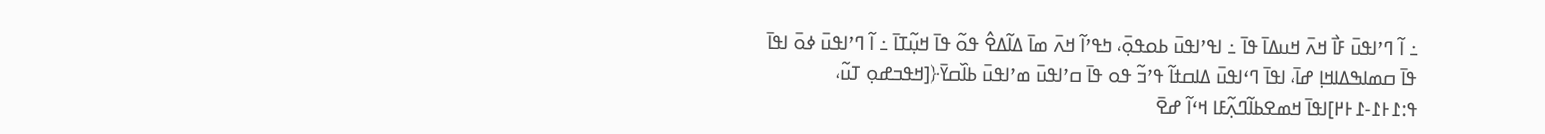߸ ߊ߬ ߣߴߊߟߎ߫ ߓߊ߯ ߞߍ߫ ߞߎߡߊ߫ ߟߊ߫ ߸ ߊߟߴߊߟߎ߫ ߕߋߟߋ߲߫، ߤߟߴߊ߬ ߞߍ߫ ߘߊ߫ ߡߊ߬ߡߐ߮ ߟߋ߬ ߟߊ߫ ߞߎ߲߬ߠߊ߫ ߸ ߊ߬ ߣߴߊߟߎ߫ ߦߋ߫ ߊߟߊ߫ ߟߊ߫ ߛߘߊߒߡߊߞߊ߲ ߝߊ߫، ߊߟߊ߫ ߣߵߊߟߎ߫ ߡߊߛߙߊ߬ ߟߴߏ߬ ߟߋ ߟߊ߫ ߛߴߊߟߎ߫ ߘߴߊߟߎ߫ ߕߊ߰ߛߌ߫﴿[ߞߟߏߝߋ߲ ߠߎ߬، ߟ:߁߅߁-߁߅߂]ߊߟߊ߫ ߞߘߐߕߊ߬ߣߍ߲߬ߓߊ ߞߵߊ߬ ߝߐ߫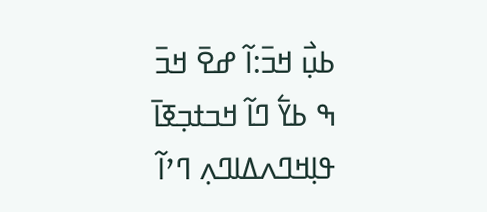ߕߎ߲߯ ߞߏ߫:ߊ߬ ߝߐ߫ ߞߏ߫ ߒ ߕߌ߱ ߣߊ߬ ߞߏߙߏ߲ߧߊ߫ ߟߊ߲ߞߣߍߡߊߣߍ߲ ߣߴߊ߬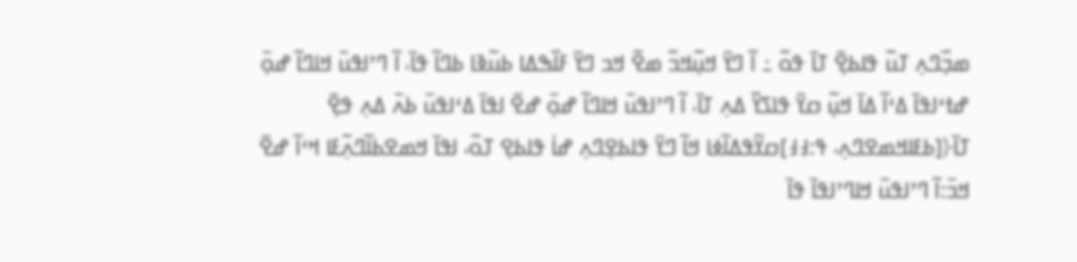ߘߏ߲߰ߣߍ߲ ߠߎ߬ ߟߊߕߐ߲߫ ߠߊ߫ ߟߋ߬ ߸ ߊ߬ ߣߌ߫ ߞߎ߲߬ߞߏ߬ ߘߐ߬ ߞߏ ߣߌ߫ ߓߊ߰ߒߡߊ ߕߎ߬ߢߊ ߕߣߊ߬ ߟߊ߫، ߊ߬ ߣߴߊߟߎ߫ ߞߊߣߊ߬ ߝߋ߲߫ ߝߙߵߊߟߊ߫ ߡߵߊ߬ ߡߊ߫ ߞߎ߲߬ ߛߌ߫ ߟߊߖߌ߰ ߡߍ߲ ߠߊ߫، ߊ߬ ߣߴߊߟߎ߫ ߞߊߣߊ߬ ߝߋ߲߫ ߝߐ߫ ߊߟߊ߫ ߡߵߊߟߎ߫ ߕߍ߫ ߡߍ߲ ߟߐ߲߫ ߠߊ߫﴿[ߕߓߊߞߘߐߣߍ߲، ߟ:߃߃]ߛߌ߬ߟߡߊ߬ߦߊ ߞߊ߬ ߣߌ߫ ߟߊߕߐ߲ߣߍ߲ ߝߊ߭ ߟߊߕߐ߲ ߠߋ߬، ߊߟߊ߫ ߞߘߐߕߊ߬ߣߍ߲߬ߓߊ ߞߵߊ߬ ߝߐ߫ ߞߏ߫:ߊ߬ ߣߴߊߟߎ߫ ߞߊߣߴߊߟߊ߫ ߟߊ߫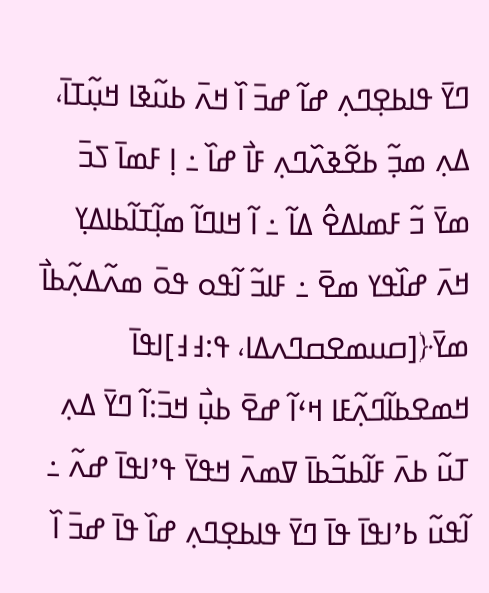ߣߌ߫ ߟߊߕߐ߲ߣߍ߲ ߝߊ߬ ߝߏ߫ ߊ߰ ߞߍ߫ ߕߎ߬ߢߊ ߞߎ߲߬ߠߊ߫، ߡߍ߲ ߘߏ߲߬ ߕߐ߬ߢߍ߰ߣߍ߲ ߓߊ߯ ߝߊ߰ ߸ ߊ߲ ߓߘߊ߫ ߖߏ߫ ߘߌ߫ ߏ߬ ߓߘߊߡߐ߮ ߡߊ߬ ߸ ߊ߬ ߞߊߣߊ߬ ߘߊ߲߬ߠߊ߬ߕߊߡߌ߲ ߞߍ߫ ߝߊ߰ߟߌ ߘߐ߫ ߸ ߓߊߏ߬ ߊ߬ߟߋ ߟߋ߫ ߘߍ߬ߡߍ߲߬ߕߊ߯ ߘߌ߫﴿[ߛߎߘߐߛߣߍߡߊ، ߟ:߃߃]ߊߟߊ߫ ߞߘߐߕߊ߬ߣߍ߲߬ߓߊ ߞߵߊ߬ ߝߐ߫ ߕߎ߲߯ ߞߏ߫:ߊ߬ ߣߌ߫ ߡߍ߲ ߠߎ߬ ߕߍ߫ ߓߊ߬ߕߏ߬ߕߊ߫ ߜߘߍ߫ ߞߟߌ߫ ߟߴߊߟߊ߫ ߝߍ߬ ߸ ߊ߬ߟߎ߬ ߕߴߊߟߊ߫ ߟߊ߫ ߣߌ߫ ߟߊߕߐ߲ߣߍ߲ ߝߊ߰ ߟߊ߫ ߝߏ߫ ߊ߰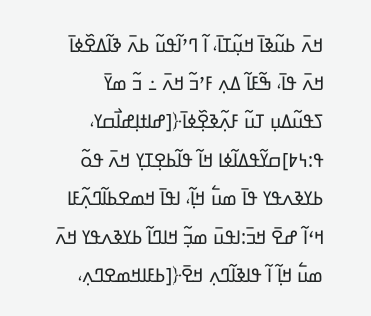ߞߍ߫ ߕߎ߬ߢߊ߫ ߞߎ߲߬ߠߊ߫، ߊ߬ ߣߴߊ߬ߟߎ߬ ߕߍ߫ ߢߊ߬ߡߐ߰ߦߊ߫ ߞߍ߫ ߟߊ߫، ߒ߬ߓߊ߬ ߡߍ߲ ߓߴߏ߬ ߞߍ߫ ߸ ߏ߬ ߘߌ߫ ߖߟߎ߬ߡߎ߲ ߠߎ߬ ߓߍ߲߬ߢߐ߲߰ߦߊ߫﴿[ߝߊߙߊ߲ߝߊ߯ߛߌ، ߟ:߆߈]ߛߌ߬ߟߡߊ߬ߦߊ ߞߊ߬ ߟߊ߬ߕߐ߲ߠߌ߲ ߞߍ߫ ߟߋ߬ ߕߌߢߍߟߌ ߟߊ߫ ߘߎ߱ ߞߊ߲߬، ߊߟߊ߫ ߞߘߐߕߊ߬ߣߍ߲߬ߓߊ ߞߵߊ߬ ߝߐ߫ ߞߏ߫:ߊߟߎ߫ ߘߏ߲߬ ߞߊߣߊ߬ ߕߌߢߍߟߌ ߞߍ߫ ߘߎ߱ ߞߊ߲߬ ߊ߬ ߟߊߢߊ߬ߣߍ߲ ߞߐ߫﴿[ߕߓߊߞߘߐߣߍ߲،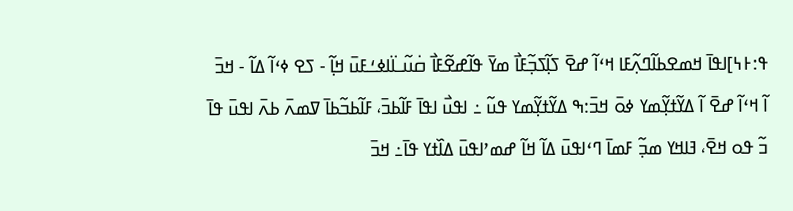ߟ:߅߆]ߊߟߊ߫ ߞߘߐߕߊ߬ߣߍ߲߬ߓߊ ߞߵߊ߬ ߝߐ߫ ߖߊ߲߬ߖߏ߲߬ߓߊ߯ ߘߌ߫ ߟߊ߬ߝߐ߬ߓߊ߯ ߛ߭ߎ߬ߺߊ߳ߊߦߑߓߎ߫ ߞߊ߲߬ - ߖߐ ߦߵߊ߬ ߡߊ߬ - ߞߏ߫ ߊ߬ ߞߵߊ߬ ߝߐ߫ ߊ߬ ߡߌ߬ߙߌ߲߬ߘߌ ߦߋ߫ ߞߏ߫:ߒ ߡߌ߬ߙߌ߲߬ߘߌ ߟߎ߬ ߸ ߊߟߎ߯ ߊߟߊ߫ ߓߊ߬ߕߏ߫، ߓߊ߬ߕߏ߬ߕߊ߫ ߜߘߍ߫ ߕߍ߫ ߊߟߎ߫ ߟߊ߫ ߏ߬ ߟߋ ߞߐ߫، ߔߊߞߌ ߘߏ߲߬ ߓߘߊ߫ ߣߵߊߟߎ߫ ߡߊ߬ ߞߊ߬ ߝߘߴߊߟߎ߫ ߡߊ߰ߙߌ ߟߊ߫߸ ߞߏ߫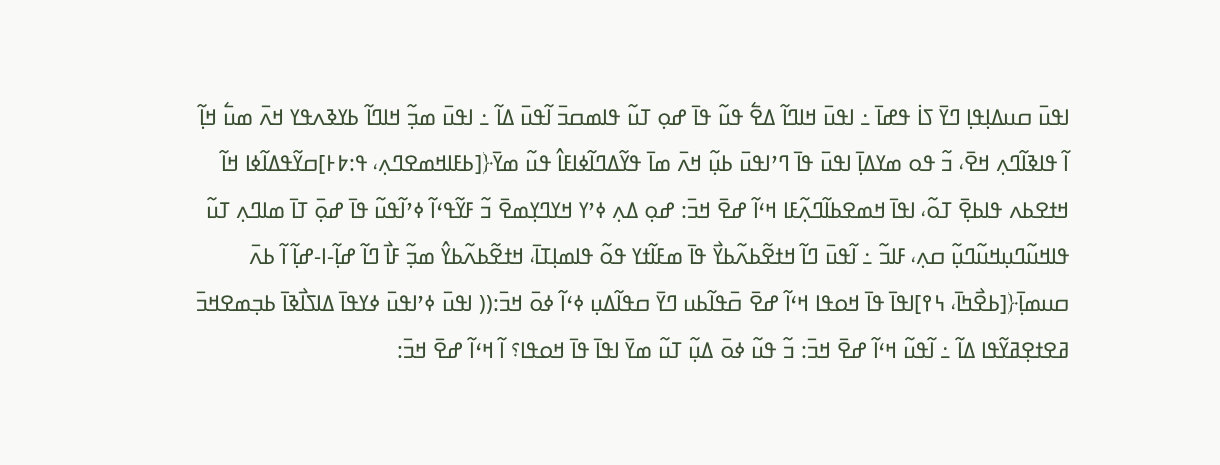ߊߟߎ߫ ߛߎߡߊ߲ߟߊ߲ ߣߌ߫ ߖߊ߭ ߟߝߊ߫ ߸ ߊߟߎ߫ ߞߊߣߊ߬ ߡߐ߱ ߟߎ߬ ߟߊ߫ ߝߋ߲ ߠߎ߬ ߟߊߘߛߏ߫ ߊ߬ߟߎ߫ ߡߊ߬ ߸ ߊߟߎ߫ ߘߏ߲߬ ߞߊߣߊ߬ ߕߌߢߍߟߌ ߞߍ߫ ߘߎ߱ ߞߊ߲߬ ߊ߬ ߟߊߢߊ߬ߣߍ߲ ߞߐ߫، ߏ߬ ߟߋ ߘߌߡߊ߲߫ ߊߟߎ߫ ߟߊ߫ ߣߴߊߟߎ߫ ߕߎ߲߬ ߞߍ߫ ߘߊ߫ ߟߌ߬ߡߣߊ߬ߦߊߓߊ߮ ߟߎ߬ ߘߌ߫﴿[ߕߓߊߞߘߐߣߍ߲، ߟ:߈߅]ߛߌ߬ߟߡߊ߬ߦߊ ߞߊ߬ ߞߙߐߕߍ ߟߊߕߐ߲߫ ߠߋ߬، ߊߟߊ߫ ߞߘߐߕߊ߬ߣߍ߲߬ߓߊ ߞߵߊ߬ ߝߐ߫ ߞߏ߫: ߝߋ߲ ߡߍ߲ ߦߴߌ ߞߌߣߌ߲ߘߐ߫ ߏ߬ ߓߌ߬ߟߵߊ߬ ߦߴߊ߬ߟߎ߬ ߟߊ߫ ߝߋ߲߫ ߠߊ߫ ߘߊߣߍ߲ ߠߎ߬ ߟߊߞߎ߬ߣߎ߲ߞߎ߬ߣߎ߲߬ ߛߍ߲، ߓߊߏ߬ ߸ ߊ߬ߟߎ߫ ߣߊ߬ ߞߙߐ߬ߕߍ߬ߕߌ߯ ߟߊ߫ ߘߓߊ߬ߙߌ ߟߋ߬ ߟߊߘߊ߲ߠߊ߫، ߞߙߐ߬ߕߍ߬ߕߌ߮ ߘߏ߲߬ ߓߊ߯ ߣߊ߬ ߝߊ߲߬-ߊ-ߝߊ߲߬ ߊ߬ ߕߍ߫ ߛߎߘߊ߲߫﴿[ߕߐ߯ߤߊ߫، ߆߉]ߊߟߊ߫ ߟߊ߫ ߞߋߟߊ ߞߵߊ߬ ߝߐ߫ ߛ߫ߟߊ߬ߕߎ ߣߌ߫ ߛߟߊ߬ߡߎ߲ ߦߵߊ߬ ߦߋ߫ ߞߏ߫:(( ߊߟߎ߫ ߦߴߊߟߎ߫ ߦߌߟߊ߫ ߡߊߖߊ߯ߢߊ߫ ߕߏ߲ߘߐߞߏ߫ ߥߐߙߐ߲ߥߌ߬ߟߊ ߡߊ߬ ߸ ߊ߬ߟߎ߬ ߞߵߊ߬ ߝߐ߫ ߞߏ߫: ߏ߬ ߟߎ߬ ߦߋ߫ ߡߎ߲߬ ߠߎ߬ ߘߌ߫ ߊߟߊ߫ ߟߊ߫ ߞߋߟߊ؟ ߊ߬ ߞߵߊ߬ ߝߐ߫ ߞߏ߫: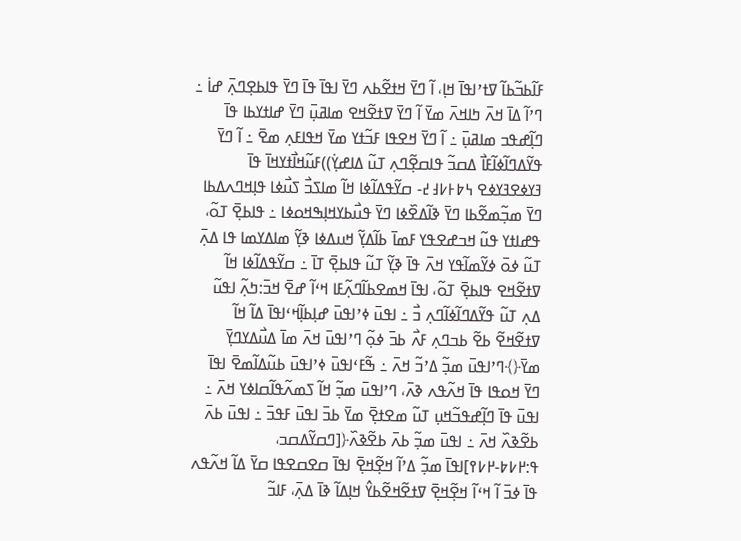ߓߊ߬ߕߏ߬ߕߊ߬ ߜߙߴߊߟߊ߫ ߞߊ߲، ߊ߬ ߣߌ߫ ߞߙߐ߬ߕߍ ߣߌ߫ ߊߟߊ߫ ߟߊ߫ ߣߌ߫ ߟߊߕߐ߲ߣߍ߲߫ ߝߊ߭ ߸ ߣߴߊ߬ ߡߊ߫ ߞߍ߫ ߤߊߞߍ߫ ߘߌ߫ ߊ߬ ߣߌ߫ ߜߙߐ߬ߞߐ ߘߊߥߎ߲߫ ߣߌ߫ ߝߊߙߌߕߊ ߟߊ߫ ߣߊ߲߬ߝߟߏ ߘߊߥߎ߲߫ ߸ ߊ߬ ߣߌ߫ ߞߐߟߊ ߓߏ߬ߙߌ ߘߌ߫ ߞߟߊߓߍ߲ ߘߐ߫ ߸ ߊ߬ ߣߌ߫ ߟߌ߬ߡߣߊ߬ߦߊ߬ߓߊ߯ ߡߛߏ߬ ߟߊߛߐ߲߬ߣߍ߲ ߠߎ߬ ߡߊߝߌ߲߭))ߓߎ߬ߞߊ߯ߙߌߞߊ߫ ߟߊ߫ ߔߌߦߐߔߌߦߐ ߆߈߅߇߃߄- ߛߌ߬ߟߡߊ߬ߦߊ ߞߊ߬ ߘߊߖߏ߯ ߖߎ߯ߦߊ ߟߊ߲ߞߣߍߡߕߊ ߣߌ߫ ߘߏ߲߬ߘߐ߬ߕߊ ߣߌ߫ ߢߊ߬ߡߐ߰ߦߊ ߣߌ߫ ߟߎ߯ߕߌߞߊ߲ߒߞߋߦߊ ߸ ߟߊߕߐ߲߫ ߠߋ߬، ߟߝߊߙߌ ߟߎ߬ ߞߏߝߐߟߌ ߓߘߊ߫ ߕߊ߬ߡߌ߲߬ ߞߎߡߦߊ ߢߌ߲߬ ߘߊߡߌߘߊ ߟߊ ߡߍ߲߫ ߠߎ߬ ߦߋ߫ ߦߌ߬ߘߊ߬ߟߌ ߞߍ߫ ߟߊ߫ ߢߌ߲߬ ߠߎ߬ ߟߊߕߐ߲߫ ߠߊ߫ ߸ ߛߌ߬ߟߡߊ߬ߦߊ ߞߊ߬ ߜߙߐ߬ߞߐ ߟߊߕߐ߲߫ ߠߋ߬، ߊߟߊ߫ ߞߘߐߕߊ߬ߣߍ߲߬ߓߊ ߞߵߊ߬ ߝߐ߫ ߞߏ߫:ߤߍ߲߬ ߊߟߎ߬ ߡߍ߲ ߠߎ߬ ߟߌ߬ߡߣߊ߬ߦߊ߬ߣߍ߲ ߏ߯ ߸ ߊߟߎ߫ ߦߴߊߟߎ߫ ߝߊ߲ߕߊ߲߬ߞߵߊߟߊ߫ ߡߊ߬ ߞߊ߬ ߜߙߐ߬ߞߐ߬ ߕߐ߬ ߕߏߣߍ߲ ߓߍ߯ ߕߏ߫ ߦߋ߲߬ ߣߴߊߟߎ߫ ߞߍ߫ ߘߊ߫ ߡߎ߯ߡߌߣߌ߲߫ ߘߌ߫﴿﴾ߣߴߊߟߎ߫ ߘߏ߲߬ ߡߴߏ߬ ߞߍ߫ ߸ ߒ߬ߓߵߊߟߎ߫ ߦߴߊߟߎ߫ ߕߎ߬ߡߊ߬ߘߐ߫ ߊߟߊ߫ ߣߌ߫ ߞߋߟߊ ߟߊ߫ ߞߍ߬ߟߍ ߢߍ߫، ߣߴߊߟߎ߫ ߘߏ߲߬ ߞߊ߬ ߖߘߍ߬ߟߊ߬ߛߊߦߌ ߞߍ߫ ߸ ߊߟߎ߫ ߟߊ߫ ߣߊ߲߬ߝߟߏ߬ߞߎ߲ ߠߎ߬ ߘߐߙߐ߲߫ ߘߌ߫ ߕߏ߫ ߊߟߎ߫ ߓߟߏ߫ ߸ ߊߟߎ߫ ߕߍ߫ ߕߐ߬ߢߍ߰ ߞߍ߫ ߸ ߊߟߎ߫ ߘߏ߲߬ ߕߍ߫ ߕߐ߬ߢߍ߰﴿[ߣߛߌ߬ߡߛߏ، ߟ:߂߇߈-߂߇߉]ߊߟߊ߫ ߘߏ߲߬ ߡߴߊ߬ ߞߐ߲߬ߞߐ߲߫ ߊߟߊ߫ ߛߐߛߐߟߊ ߛߌ߫ ߡߊ߬ ߞߍ߬ߟߍ ߟߊ߫ ߦߏ߫ ߊ߬ ߞߵߊ߬ ߞߐ߲߬ߞߐ߲߫ ߜߙߐ߬ߞߐ߬ߕߌ߮ ߞߊ߲ߡߊ߬ ߢߊ߫ ߡߍ߲߫، ߓߊߏ߬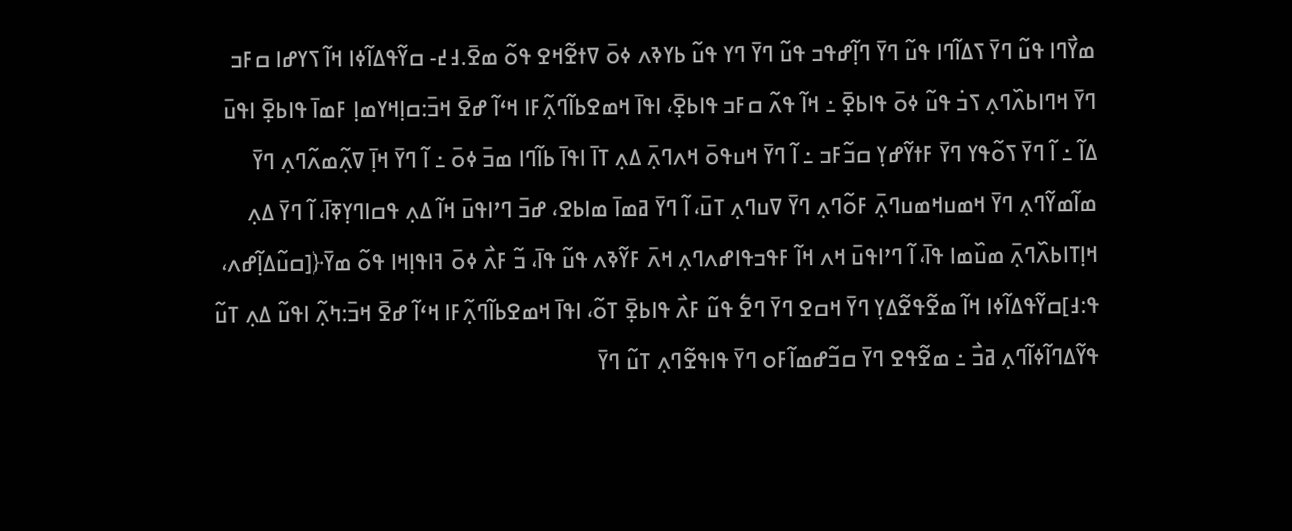ߘߌ߯ߣߊ ߟߎ߬ ߣߌ߫ ߖߡߊ߬ߣߊ ߟߎ߬ ߣߌ߫ ߣߊ߲߬ߝߟߏ ߟߎ߬ ߣߌ߫ ߣߌ ߟߎ߬ ߕߌߢߍ ߦߋ߫ ߜߙߐ߬ߞߐ ߟߋ߬ ߘߐ߫.߃߄- ߛߌ߬ߟߡߊ߬ߦߊ ߞߊ߬ ߖߌߝߊ ߛߓߏ ߣߌ߫ ߞߣߊߕߍ߰ߣߍ߲ ߖߏ߭ ߟߎ߬ ߦߋ߫ ߟߊߕߐ߲߫ ߸ ߞߊ߬ ߟߍ߬ ߛߓߏ ߟߊߕߐ߲߫، ߊߟߊ߫ ߞߘߐߕߊ߬ߣߍ߲߬ߓߊ ߞߵߊ߬ ߝߐ߫ ߞߏ߫:ߛߊ߲ߞߌߘߊ߲ ߓߘߊ߫ ߟߊߕߐ߲߫ ߊߟߎ߫ ߡߊ߬ ߸ ߊ߬ ߣߌ߫ ߖߋ߬ߟߌ ߣߌ߫ ߓߙߌ߬ߝߌ߲ ߛߏ߬ߓߏ ߸ ߊ߬ ߣߌ߫ ߞߎߟߋ߫ ߞߍߣߍ߲߫ ߡߍ߲ ߠߊ߫ ߊߟߊ߫ ߕߊ߬ߣߊ ߘߏ߫ ߦߋ߫ ߸ ߊ߬ ߣߌ߫ ߞߊ߲߫ ߜߍ߲߬ߘߍ߬ߣߍ߲ ߣߌ߫ ߘߊ߬ߘߌ߬ߣߍ߲ ߣߌ߫ ߞߘߎߞߘߎߣߍ߲߫ ߓߋ߬ߣߍ߲ ߣߌ߫ ߜߎߣߍ߲ ߠߎ߫، ߊ߬ ߣߌ߫ ߥߘߊ߫ ߘߊߕߐ، ߝߏ߫ ߣߴߊߟߎ߫ ߞߊ߬ ߡߍ߲ ߟߛߊߣߌ߲ߧߊ߫، ߊ߬ ߣߌ߫ ߡߍ߲ ߞߊ߲ߠߊߕߍ߰ߣߍ߲߫ ߘߎ߰ߘߊ ߟߊ߫، ߊ߬ ߣߴߊߟߎ߫ ߞߍ ߞߊ߬ ߓߟߏߟߊߝߍߣߍ߲ ߞߍ߫ ߓߌ߬ߢߍ ߟߎ߬ ߟߊ߫، ߏ߬ ߓߍ߯ ߦߋ߫ ߔߊߟߊ߲ߞߊ ߟߋ߬ ߘߌ߫﴿[ߛߎ߬ߡߊ߲߬ߝߍ، ߟ:߃]ߛߌ߬ߟߡߊ߬ߦߊ ߞߊ߬ ߘߐ߬ߟߐ߬ߡߌ߲ ߣߌ߫ ߞߛߐ ߣߌ߫ ߣߐ߱ ߟߎ߬ ߓߍ߯ ߟߊߕߐ߲߫ ߠߋ߬، ߊߟߊ߫ ߞߘߐߕߊ߬ߣߍ߲߬ߓߊ ߞߵߊ߬ ߝߐ߫ ߞߏ߫:ߤߍ߲߬ ߊߟߎ߬ ߡߍ߲ ߠߎ߬ ߟߌ߬ߡߣߊ߬ߦߊ߬ߣߍ߲ ߥߏ߯ ߸ ߘߐ߬ߟߐ ߣߌ߫ ߛߏ߬ߝߘߊ߬ߓߋ ߣߌ߫ ߟߊߟߐ߬ߣߍ߲ ߠߎ߬ ߣߌ߫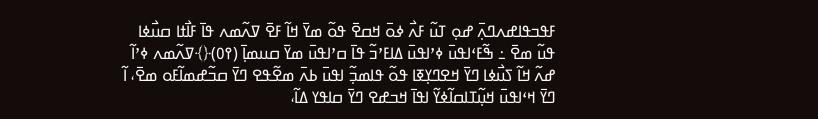ߓߟߏߟߊߝߍߣߍ߲߫ ߝߋ߲ ߠߎ߬ ߓߍ߯ ߦߋ߫ ߞߛߐ߫ ߟߋ߬ ߘߌ߫ ߞߊ߬ ߓߐ߫ ߜߍ߬ߘߍ ߟߊ߫ ߓߊ߯ߙߊ ߛߎ߯ߦߊ ߟߎ߬ ߘߐ߫ ߸ ߒ߬ߓߵߊߟߎ߫ ߦߴߊߟߎ߫ ߡߊߓߴߏ߬ ߟߊ߫ ߛߴߊߟߎ߫ ߘߌ߫ ߛߎߘߊ߲߫ (߉߀)﴿﴾ߜߍ߬ߘߍ ߦߴߊ߬ ߝߍ߬ ߞߊ߬ ߖߎ߯ߦߊ ߣߌ߫ ߞߐߣߌ߲ߧߊ ߟߋ߬ ߟߊߘߏ߲߬ ߊߟߎ߫ ߕߍ߫ ߘߐ߬ߟߐ ߣߌ߫ ߛߏ߬ߝߘߊ߬ߓߋ ߘߐ߫، ߊ߬ ߣߌ߫ ߞߵߊߟߎ߫ ߞߎ߲߬ߠߊߛߊ߬ߦߌ߬ ߊߟߊ߫ ߞߏߝߐ ߣߌ߫ ߛߊߟߌ ߡߊ߬،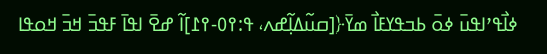ߦߊ߯ߟߴߊߟߎ߫ ߦߋ߫ ߕߏߟߌߓߊ߯ ߘߌ߫﴿[ߛߎ߬ߡߊ߲߬ߝߍ، ߟ:߉߀-߉߁]ߊ߬ ߝߐ߫ ߊߟߊ߫ ߓߟߏ߫ ߞߏ߫ ߞߋߟߊ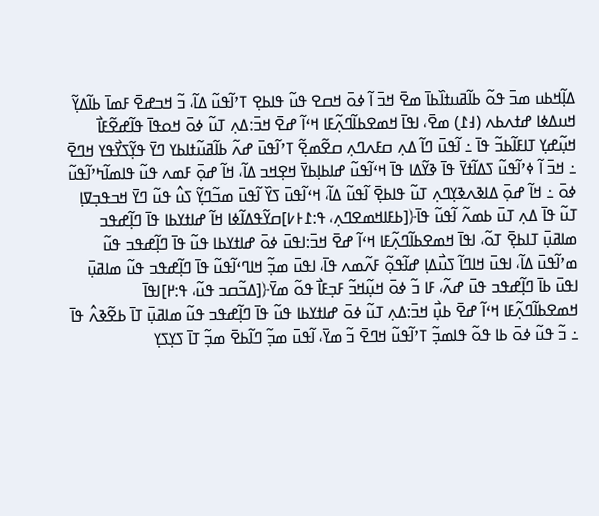ߡߊ߲߬ߞߕߎ ߘߏ߫ ߟߋ߬ ߕߊ߬ߥߎߙߊ߰ߕߊ߫ ߘߐ߫ ߞߏ߫ ߊ߬ ߦߋ߫ ߞߛߐ ߟߎ߬ ߟߊߕߐ߲ ߠߴߊ߬ߟߎ߬ ߡߊ߬، ߏ߬ ߞߏߝߐ߫ ߓߘߊ߫ ߕߊ߬ߡߌ߲߬ ߞߎߡߦߊ ߝߙߍߕߍ (߃߁߲) ߘߐ߫، ߊߟߊ߫ ߞߘߐߕߊ߬ߣߍ߲߬ߓߊ ߞߵߊ߬ ߝߐ߫ ߞߏ߫:ߡߍ߲ ߠߎ߬ ߦߋ߫ ߞߋߟߊ߫ ߟߊ߬ߝߐ߬ߓߊ߯ ߞߎ߲߬ߝߌ߲ ߠߊߓߊ߬ߕߏ߬ ߟߊ߫ ߸ ߊ߬ߟߎ߫ ߣߊ߬ ߡߍ߲ ߛߓߍߣߍ߲ ߛߐ߬ߘߐ߲߬ ߠߴߊ߬ߟߎ߫ ߝߍ߬ ߕߊ߬ߥߎ߬ߙߊߕߌ ߣߌ߫ ߟߌ߲߬ߖߌ߯ߟߌ ߞߣߐ߫ ߸ ߞߏ߫ ߊ߬ ߦߴߊ߬ߟߎ߬ ߖߡߊ߬ߙߌ߫ ߟߊ߫ ߢߌ߬ߡߊ ߟߊ߫ ߞߵߊ߬ߟߎ߬ ߝߊߕߊ߲ߕߌ߫ ߞߐ߲ߞߏ ߡߊ߬، ߞߊ߬ ߝߋ߲߫ ߓߘߍ ߟߎ߬ ߟߊߘߊ߬ߤߴߊ߬ߟߎ߬ ߦߋ߫ ߸ ߞߊ߬ ߝߋ߲߫ ߡߊߢߍߢߌ߲ߣߍ߲ ߠߎ߬ ߟߊߕߐ߲߫ ߊ߬ߟߎ߬ ߡߊ߬، ߞߵߊ߬ߟߎ߫ ߖߌ߰ ߊ߬ߟߎ߫ ߘߏ߬ߣߌ߲߬ ߖߎ߮ ߟߎ߬ ߣߌ߫ ߞߏߟߏ߲ߜߊ߲ ߠߎ߬ ߟߊ߫ ߡߍ߲ ߠߎ߫ ߕߘߍ߬ ߊ߬ߟߎ߬ ߟߊ߫﴿[ߕߓߊߞߘߐߣߍ߲، ߟ:߁߅߇]ߛߌ߬ߟߡߊ߬ߦߊ ߞߊ߬ ߝߊߙߌߕߊ ߟߊ߫ ߣߊ߲߬ߝߟߏ ߘߊߥߎ߲߫ ߠߊߕߐ߲߫ ߠߋ߬، ߊߟߊ߫ ߞߘߐߕߊ߬ߣߍ߲߬ߓߊ ߞߵߊ߬ ߝߐ߫ ߞߏ߫:ߊߟߎ߫ ߦߋ߫ ߝߊߙߌߕߊ ߟߎ߬ ߟߊ߫ ߣߊ߲߬ߝߟߏ ߟߎ߬ ߘߴߊ߬ߟߎ߫ ߡߊ߬، ߊߟߎ߫ ߞߊߣߊ߬ ߖߎ߯ߡߊ߲ ߝߊ߬ߟߋ߲߬ ߓߍ߬ߘߍ ߟߊ߫، ߊߟߎ߫ ߘߏ߲߬ ߞߊߣߵߊ߬ߟߎ߬ ߟߊ߫ ߣߊ߲߬ߝߟߏ ߟߎ߬ ߘߊߥߎ߲߫ ߊߟߎ߫ ߕߊ߫ ߣߊ߲߬ߝߟߏ ߟߎ߫ ߝߍ߬، ߓߊ ߏ߬ ߦߋ߫ ߞߎ߲߬ߞߏ߬ ߓߏ߲ߓߊ߯ ߟߋ߬ ߘߌ߫﴿[ߡߏ߬ߛߏ ߟߎ߬، ߟ:߂]ߊߟߊ߫ ߞߘߐߕߊ߬ߣߍ߲߬ߓߊ ߞߵߊ߬ ߝߐ߫ ߕߎ߲߯ ߞߏ߫:ߡߍ߲ ߠߎ߬ ߦߋ߫ ߝߊߙߌߕߊ ߟߎ߬ ߟߊ߫ ߣߊ߲߬ߝߟߏ ߟߎ߬ ߘߊߥߎ߲߫ ߠߊ߫ ߕߐ߬ߢߍ߮ ߟߊ߫ ߸ ߏ߬ ߟߎ߬ ߦߋ߫ ߕߊ ߟߋ߬ ߟߊߘߏ߲߬ ߠߴߊ߬ߟߎ߬ ߞߣߐ߫ ߏ߬ ߘߌ߫، ߊ߬ߟߎ߫ ߘߏ߲߬ ߣߊ߬ߕߐ߫ ߘߏ߲߬ ߠߊ߫ ߖߌ߲ߖߌ߲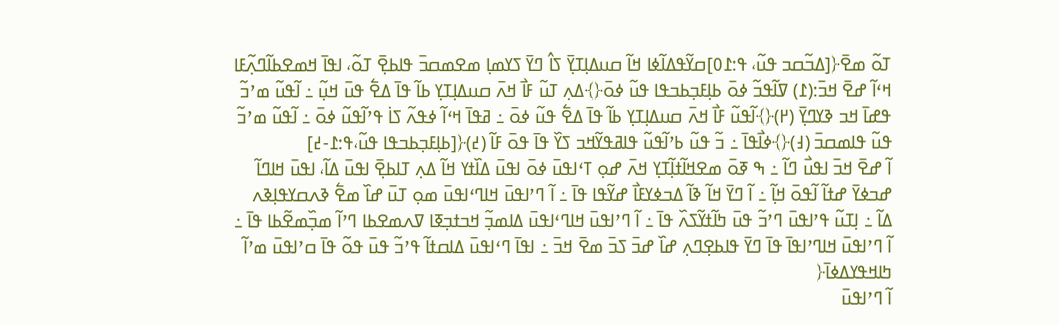ߠߋ߬ ߘߐ߫﴿[ߡߏ߬ߛߏ ߟߎ߬، ߟ:߁߀]ߛߌ߬ߟߡߊ߬ߦߊ ߞߊ߬ ߛߎߡߊ߲ߠߌ߲߫ ߖߊ߮ ߣߌ߫ ߖߌߘߊ߲ ߘߐߘߛߏ߫ ߟߊߕߐ߲߫ ߠߋ߬، ߊߟߊ߫ ߞߘߐߕߊ߬ߣߍ߲߬ߓߊ ߞߵߊ߬ ߝߐ߫ ߞߏ߫:(߁) ߜߊ߬ߟߏ߬ ߦߋ߫ ߕߊ߲ߓߏ߲ߕߏߟߊ ߟߎ߬ ߦߋ߫﴿﴾ߡߍ߲ ߠߎ߬ ߓߊ߯ ߞߍ߫ ߛߎߡߊ߲ߠߌ߲ ߕߊ߬ ߟߊ߫ ߡߐ߱ ߟߎ߫ ߞߎ߲߬ ߸ ߊ߬ߟߎ߬ ߘߴߏ߬ ߟߝߊ߫ ߞߏ ߢߌߣߌ߲߫ (߂)﴿﴾ߊ߬ߟߎ߬ ߓߊ߯ ߞߍ߫ ߛߎߡߊ߲ߠߌ߲ ߕߊ߬ ߟߊ߫ ߡߐ߱ ߟߎ߬ ߦߋ߫ ߸ ߥߟߊ߫ ߞߵߊ߬ ߦߟߍ߬ ߖߊ߭ ߟߴߊ߬ߟߎ߬ ߦߋ߫ ߸ ߊ߬ߟߎ߬ ߘߴߏ߬ ߟߎ߬ ߟߊߘߛߏ߫ (߃)﴿﴾ߦߊ߯ߟߊ߫ ߸ ߏ߬ ߟߎ߬ ߕߴߊ߬ߟߎ߬ ߟߊߥߟߌ߬ߞߏ ߖߌ߰ ߟߊ߫ ߟߋ߫ ߓߊ߬ (߄)﴿[ߕߊ߲ߓߏ߲ߕߏߟߊ ߟߎ߬،ߟ:߁-߄]
ߊ߬ ߝߐ߫ ߞߏ߫ ߊߟߎ߯ ߣߊ߬ ߸ ߒ ߧߋ߫ ߘߐߞߊ߬ߙߊ߲߬ߠߌ߲ ߞߍ߫ ߝߋ߲ ߠߵߊߟߎ߫ ߦߋ߫ ߊߟߎ߫ ߡߊ߰ߙߌ ߞߊ߬ ߡߍ߲ ߠߊߕߐ߲߫ ߊߟߎ߫ ߡߊ߬، ߊߟߎ߫ ߞߊߣߊ߬ ߝߏߦߌ߫ ߝߙߊ߬ ߊ߬ߟߋ߫ ߞߊ߲߬ ߸ ߊ߬ ߣߌ߫ ߞߊ߬ ߢߊ߬ ߡߏߦߌߓߊ߯ ߝߌ߬ߟߊ ߟߊ߫ ߸ ߊ߬ ߣߴߊߟߎ߫ ߞߊߣߵߊߟߎ߫ ߘߋ߲ ߠߎ߫ ߝߊ߰ ߘߐ߱ ߢߍߛߌߟߊ߲ߢߍ ߡߊ߬ ߸ ߊ߲ߠߎ߬ ߟߴߊߟߎ߫ ߣߴߏ߬ ߟߎ߫ ߤߊ߬ߙߌ߬ߖߍ߰ ߟߊ߫ ߸ ߊ߬ ߣߴߊߟߎ߫ ߞߊߣߵߊߟߎ߫ ߡߊߘߏ߲߬ ߞߏߙߏ߲ߧߊ ߜߍߘߐߕߊ ߣߴߊ߬ ߘߏ߲߰ߘߐ߬ߕߊ ߟߊ߫ ߸ ߊ߬ ߣߴߊߟߎ߫ ߞߊߣߴߊߟߊ߫ ߟߊ߫ ߣߌ߫ ߟߊߕߐ߲ߣߍ߲ ߝߊ߰ ߝߏ߫ ߖߏ߫ ߘߐ߫ ߞߏ߫ ߸ ߊߟߊ߫ ߣߵߊߟߎ߫ ߡߊߛߙߊ߬ ߟߴߏ߬ ߟߎ߫ ߟߋ߬ ߟߊ߫ ߛߴߊߟߎ߫ ߘߴߊ߬ ߤߊߞߟߌߡߦߊ߫﴿
ߊ߬ ߣߴߊߟߎ߫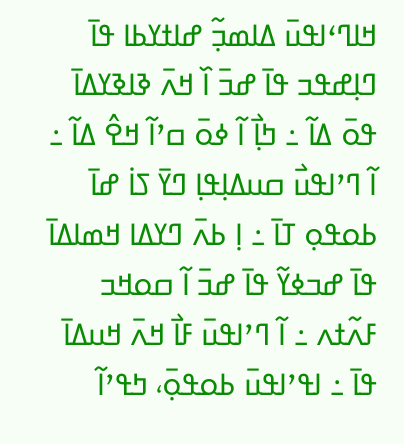ߞߊߣߵߊߟߎ߫ ߡߊߘߏ߲߬ ߝߊߙߌߕߊ ߟߊ߫ ߣߊ߲ߝߟߏ ߟߊ߫ ߝߏ߫ ߊ߰ ߞߍ߫ ߢߊߢߌߡߊ߫ ߟߋ߫ ߡߊ߬ ߸ ߤߊ߲߯ ߊ߬ ߦߋ߫ ߛߴߊ߬ ߞߐ߮ ߡߊ߬ ߸ ߊ߬ ߣߴߊߟߎ߯ ߛߎߡߊ߲ߟߊ߲ ߣߌ߫ ߖߊ߭ ߝߊ߫ ߕߋߟߋ߲ ߠߊ߫ ߸ ߊ߲ ߕߍ߫ ߣߌߡߊ ߞߘߊߡߊ߫ ߟߊ߫ ߝߏߦߌ߬ ߟߊ߫ ߝߏ߫ ߊ߬ ߛߋߞߏ ߓߍ߬ߙߍ ߸ ߊ߬ ߣߴߊߟߎ߫ ߓߊ߯ ߞߍ߫ ߞߎߡߊ߫ ߟߊ߫ ߸ ߊߟߴߊߟߎ߫ ߕߋߟߋ߲߫، ߤߟߴߊ߬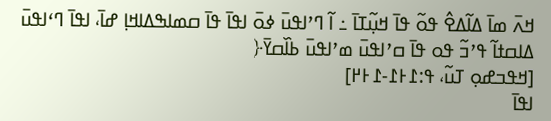ߞߍ߫ ߘߊ߫ ߡߊ߬ߡߐ߮ ߟߋ߬ ߟߊ߫ ߞߎ߲߬ߠߊ߫ ߸ ߊ߬ ߣߴߊߟߎ߫ ߦߋ߫ ߊߟߊ߫ ߟߊ߫ ߛߘߊߒߡߊߞߊ߲ ߝߊ߫، ߊߟߊ߫ ߣߵߊߟߎ߫ ߡߊߛߙߊ߬ ߟߴߏ߬ ߟߋ ߟߊ߫ ߛߴߊߟߎ߫ ߘߴߊߟߎ߫ ߕߊ߰ߛߌ߫﴿
[ߞߟߏߝߋ߲ ߠߎ߬، ߟ:߁߅߁-߁߅߂]
ߊߟߊ߫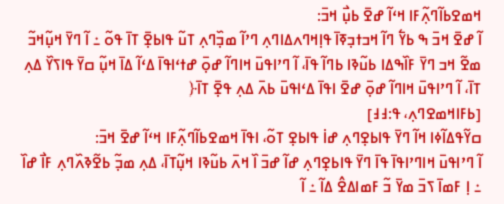ߞߘߐߕߊ߬ߣߍ߲߬ߓߊ ߞߵߊ߬ ߝߐ߫ ߕߎ߲߯ ߞߏ߫:
ߊ߬ ߝߐ߫ ߞߏ߫ ߒ ߕߌ߱ ߣߊ߬ ߞߏߙߏ߲ߧߊ߫ ߟߊ߲ߞߣߍߡߊߣߍ߲ ߣߴߊ߬ ߘߏ߲߰ߣߍ߲ ߠߎ߬ ߟߊߕߐ߲߫ ߠߊ߫ ߟߋ߬ ߸ ߊ߬ ߣߌ߫ ߞߎ߲߬ߞߏ߬ ߘߐ߬ ߞߏ ߣߌ߫ ߓߊ߰ߒߡߊ ߕߎ߬ߢߊ ߕߣߊ߬ ߟߊ߫، ߊ߬ ߣߴߊߟߎ߫ ߞߊߣߊ߬ ߝߋ߲߫ ߝߙߵߊߟߊ߫ ߡߵߊ߬ ߡߊ߫ ߞߎ߲߬ ߛߌ߫ ߟߊߖߌ߰ ߡߍ߲ ߠߊ߫، ߊ߬ ߣߴߊߟߎ߫ ߞߊߣߊ߬ ߝߋ߲߫ ߝߐ߫ ߊߟߊ߫ ߡߵߊߟߎ߫ ߕߍ߫ ߡߍ߲ ߟߐ߲߫ ߠߊ߫﴿
[ߕߓߊߞߘߐߣߍ߲، ߟ:߃߃]
ߛߌ߬ߟߡߊ߬ߦߊ ߞߊ߬ ߣߌ߫ ߟߊߕߐ߲ߣߍ߲ ߝߊ߭ ߟߊߕߐ߲ ߠߋ߬، ߊߟߊ߫ ߞߘߐߕߊ߬ߣߍ߲߬ߓߊ ߞߵߊ߬ ߝߐ߫ ߞߏ߫:
ߊ߬ ߣߴߊߟߎ߫ ߞߊߣߴߊߟߊ߫ ߟߊ߫ ߣߌ߫ ߟߊߕߐ߲ߣߍ߲ ߝߊ߬ ߝߏ߫ ߊ߰ ߞߍ߫ ߕߎ߬ߢߊ ߞߎ߲߬ߠߊ߫، ߡߍ߲ ߘߏ߲߬ ߕߐ߬ߢߍ߰ߣߍ߲ ߓߊ߯ ߝߊ߰ ߸ ߊ߲ ߓߘߊ߫ ߖߏ߫ ߘߌ߫ ߏ߬ ߓߘߊߡߐ߮ ߡߊ߬ ߸ ߊ߬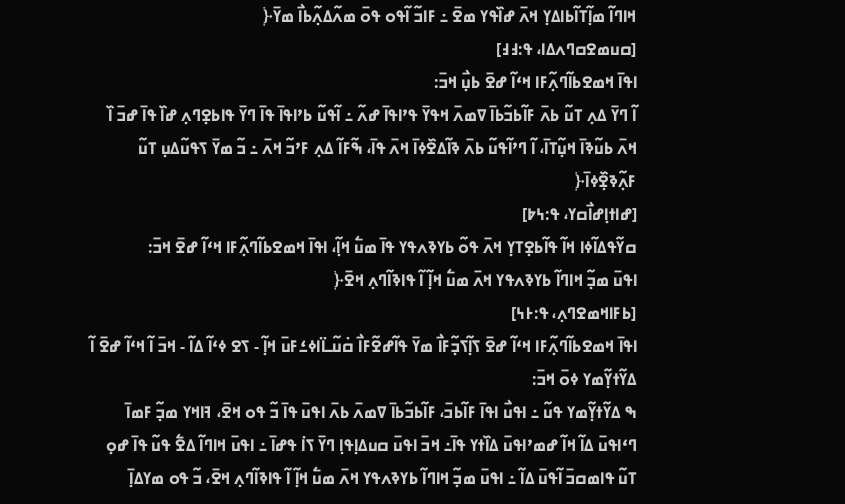ߞߊߣߊ߬ ߘߊ߲߬ߠߊ߬ߕߊߡߌ߲ ߞߍ߫ ߝߊ߰ߟߌ ߘߐ߫ ߸ ߓߊߏ߬ ߊ߬ߟߋ ߟߋ߫ ߘߍ߬ߡߍ߲߬ߕߊ߯ ߘߌ߫﴿
[ߛߎߘߐߛߣߍߡߊ، ߟ:߃߃]
ߊߟߊ߫ ߞߘߐߕߊ߬ߣߍ߲߬ߓߊ ߞߵߊ߬ ߝߐ߫ ߕߎ߲߯ ߞߏ߫:
ߊ߬ ߣߌ߫ ߡߍ߲ ߠߎ߬ ߕߍ߫ ߓߊ߬ߕߏ߬ߕߊ߫ ߜߘߍ߫ ߞߟߌ߫ ߟߴߊߟߊ߫ ߝߍ߬ ߸ ߊ߬ߟߎ߬ ߕߴߊߟߊ߫ ߟߊ߫ ߣߌ߫ ߟߊߕߐ߲ߣߍ߲ ߝߊ߰ ߟߊ߫ ߝߏ߫ ߊ߰ ߞߍ߫ ߕߎ߬ߢߊ߫ ߞߎ߲߬ߠߊ߫، ߊ߬ ߣߴߊ߬ߟߎ߬ ߕߍ߫ ߢߊ߬ߡߐ߰ߦߊ߫ ߞߍ߫ ߟߊ߫، ߒ߬ߓߊ߬ ߡߍ߲ ߓߴߏ߬ ߞߍ߫ ߸ ߏ߬ ߘߌ߫ ߖߟߎ߬ߡߎ߲ ߠߎ߬ ߓߍ߲߬ߢߐ߲߰ߦߊ߫﴿
[ߝߊߙߊ߲ߝߊ߯ߛߌ، ߟ:߆߈]
ߛߌ߬ߟߡߊ߬ߦߊ ߞߊ߬ ߟߊ߬ߕߐ߲ߠߌ߲ ߞߍ߫ ߟߋ߬ ߕߌߢߍߟߌ ߟߊ߫ ߘߎ߱ ߞߊ߲߬، ߊߟߊ߫ ߞߘߐߕߊ߬ߣߍ߲߬ߓߊ ߞߵߊ߬ ߝߐ߫ ߞߏ߫:
ߊߟߎ߫ ߘߏ߲߬ ߞߊߣߊ߬ ߕߌߢߍߟߌ ߞߍ߫ ߘߎ߱ ߞߊ߲߬ ߊ߬ ߟߊߢߊ߬ߣߍ߲ ߞߐ߫﴿
[ߕߓߊߞߘߐߣߍ߲، ߟ:߅߆]
ߊߟߊ߫ ߞߘߐߕߊ߬ߣߍ߲߬ߓߊ ߞߵߊ߬ ߝߐ߫ ߖߊ߲߬ߖߏ߲߬ߓߊ߯ ߘߌ߫ ߟߊ߬ߝߐ߬ߓߊ߯ ߛ߭ߎ߬ߺߊ߳ߊߦߑߓߎ߫ ߞߊ߲߬ - ߖߐ ߦߵߊ߬ ߡߊ߬ - ߞߏ߫ ߊ߬ ߞߵߊ߬ ߝߐ߫ ߊ߬ ߡߌ߬ߙߌ߲߬ߘߌ ߦߋ߫ ߞߏ߫:
ߒ ߡߌ߬ߙߌ߲߬ߘߌ ߟߎ߬ ߸ ߊߟߎ߯ ߊߟߊ߫ ߓߊ߬ߕߏ߫، ߓߊ߬ߕߏ߬ߕߊ߫ ߜߘߍ߫ ߕߍ߫ ߊߟߎ߫ ߟߊ߫ ߏ߬ ߟߋ ߞߐ߫، ߔߊߞߌ ߘߏ߲߬ ߓߘߊ߫ ߣߵߊߟߎ߫ ߡߊ߬ ߞߊ߬ ߝߘߴߊߟߎ߫ ߡߊ߰ߙߌ ߟߊ߫߸ ߞߏ߫ ߊߟߎ߫ ߛߎߡߊ߲ߟߊ߲ ߣߌ߫ ߖߊ߭ ߟߝߊ߫ ߸ ߊߟߎ߫ ߞߊߣߊ߬ ߡߐ߱ ߟߎ߬ ߟߊ߫ ߝߋ߲ ߠߎ߬ ߟߊߘߛߏ߫ ߊ߬ߟߎ߫ ߡߊ߬ ߸ ߊߟߎ߫ ߘߏ߲߬ ߞߊߣߊ߬ ߕߌߢߍߟߌ ߞߍ߫ ߘߎ߱ ߞߊ߲߬ ߊ߬ ߟߊߢߊ߬ߣߍ߲ ߞߐ߫، ߏ߬ ߟߋ ߘߌߡߊ߲߫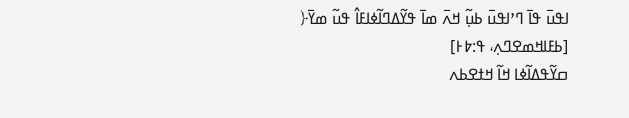ߊߟߎ߫ ߟߊ߫ ߣߴߊߟߎ߫ ߕߎ߲߬ ߞߍ߫ ߘߊ߫ ߟߌ߬ߡߣߊ߬ߦߊߓߊ߮ ߟߎ߬ ߘߌ߫﴿
[ߕߓߊߞߘߐߣߍ߲، ߟ:߈߅]
ߛߌ߬ߟߡߊ߬ߦߊ ߞߊ߬ ߞߙߐߕߍ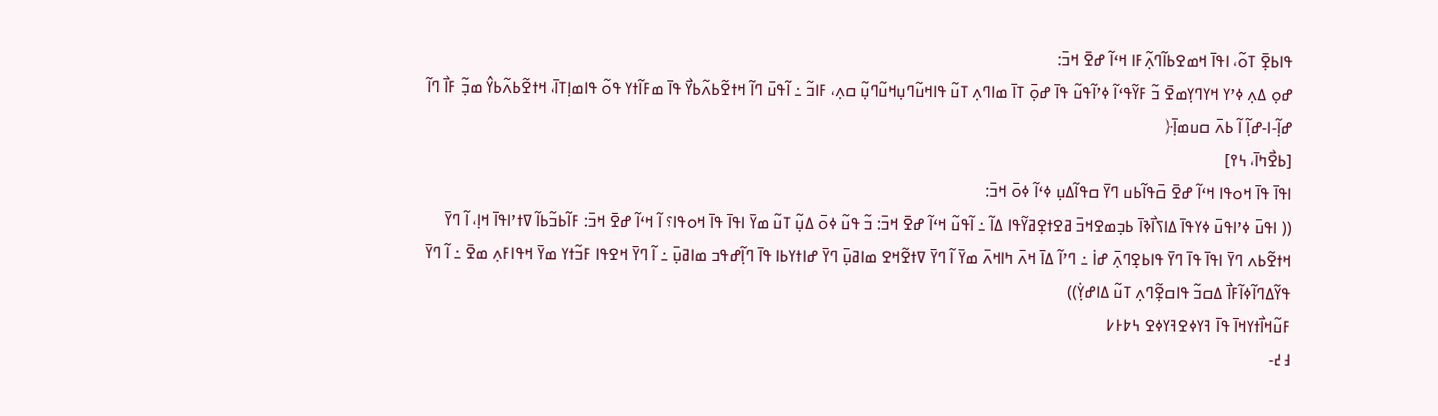ߟߊߕߐ߲߫ ߠߋ߬، ߊߟߊ߫ ߞߘߐߕߊ߬ߣߍ߲߬ߓߊ ߞߵߊ߬ ߝߐ߫ ߞߏ߫:
ߝߋ߲ ߡߍ߲ ߦߴߌ ߞߌߣߌ߲ߘߐ߫ ߏ߬ ߓߌ߬ߟߵߊ߬ ߦߴߊ߬ߟߎ߬ ߟߊ߫ ߝߋ߲߫ ߠߊ߫ ߘߊߣߍ߲ ߠߎ߬ ߟߊߞߎ߬ߣߎ߲ߞߎ߬ߣߎ߲߬ ߛߍ߲، ߓߊߏ߬ ߸ ߊ߬ߟߎ߫ ߣߊ߬ ߞߙߐ߬ߕߍ߬ߕߌ߯ ߟߊ߫ ߘߓߊ߬ߙߌ ߟߋ߬ ߟߊߘߊ߲ߠߊ߫، ߞߙߐ߬ߕߍ߬ߕߌ߮ ߘߏ߲߬ ߓߊ߯ ߣߊ߬ ߝߊ߲߬-ߊ-ߝߊ߲߬ ߊ߬ ߕߍ߫ ߛߎߘߊ߲߫﴿
[ߕߐ߯ߤߊ߫، ߆߉]
ߊߟߊ߫ ߟߊ߫ ߞߋߟߊ ߞߵߊ߬ ߝߐ߫ ߛ߫ߟߊ߬ߕߎ ߣߌ߫ ߛߟߊ߬ߡߎ߲ ߦߵߊ߬ ߦߋ߫ ߞߏ߫:
(( ߊߟߎ߫ ߦߴߊߟߎ߫ ߦߌߟߊ߫ ߡߊߖߊ߯ߢߊ߫ ߕߏ߲ߘߐߞߏ߫ ߥߐߙߐ߲ߥߌ߬ߟߊ ߡߊ߬ ߸ ߊ߬ߟߎ߬ ߞߵߊ߬ ߝߐ߫ ߞߏ߫: ߏ߬ ߟߎ߬ ߦߋ߫ ߡߎ߲߬ ߠߎ߬ ߘߌ߫ ߊߟߊ߫ ߟߊ߫ ߞߋߟߊ؟ ߊ߬ ߞߵߊ߬ ߝߐ߫ ߞߏ߫: ߓߊ߬ߕߏ߬ߕߊ߬ ߜߙߴߊߟߊ߫ ߞߊ߲، ߊ߬ ߣߌ߫ ߞߙߐ߬ߕߍ ߣߌ߫ ߊߟߊ߫ ߟߊ߫ ߣߌ߫ ߟߊߕߐ߲ߣߍ߲߫ ߝߊ߭ ߸ ߣߴߊ߬ ߡߊ߫ ߞߍ߫ ߤߊߞߍ߫ ߘߌ߫ ߊ߬ ߣߌ߫ ߜߙߐ߬ߞߐ ߘߊߥߎ߲߫ ߣߌ߫ ߝߊߙߌߕߊ ߟߊ߫ ߣߊ߲߬ߝߟߏ ߘߊߥߎ߲߫ ߸ ߊ߬ ߣߌ߫ ߞߐߟߊ ߓߏ߬ߙߌ ߘߌ߫ ߞߟߊߓߍ߲ ߘߐ߫ ߸ ߊ߬ ߣߌ߫ ߟߌ߬ߡߣߊ߬ߦߊ߬ߓߊ߯ ߡߛߏ߬ ߟߊߛߐ߲߬ߣߍ߲ ߠߎ߬ ߡߊߝߌ߲߭))
ߓߎ߬ߞߊ߯ߙߌߞߊ߫ ߟߊ߫ ߔߌߦߐߔߌߦߐ ߆߈߅߇
߃߄-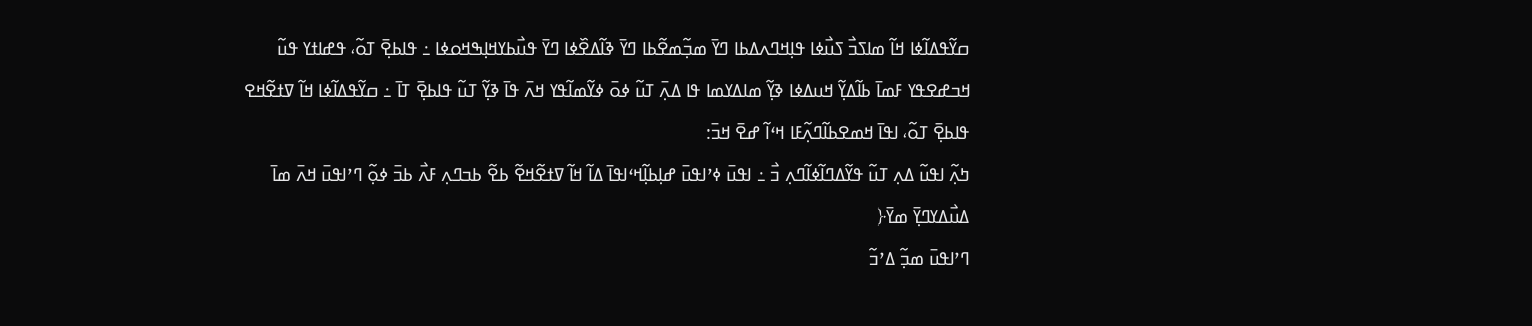ߛߌ߬ߟߡߊ߬ߦߊ ߞߊ߬ ߘߊߖߏ߯ ߖߎ߯ߦߊ ߟߊ߲ߞߣߍߡߕߊ ߣߌ߫ ߘߏ߲߬ߘߐ߬ߕߊ ߣߌ߫ ߢߊ߬ߡߐ߰ߦߊ ߣߌ߫ ߟߎ߯ߕߌߞߊ߲ߒߞߋߦߊ ߸ ߟߊߕߐ߲߫ ߠߋ߬، ߟߝߊߙߌ ߟߎ߬ ߞߏߝߐߟߌ ߓߘߊ߫ ߕߊ߬ߡߌ߲߬ ߞߎߡߦߊ ߢߌ߲߬ ߘߊߡߌߘߊ ߟߊ ߡߍ߲߫ ߠߎ߬ ߦߋ߫ ߦߌ߬ߘߊ߬ߟߌ ߞߍ߫ ߟߊ߫ ߢߌ߲߬ ߠߎ߬ ߟߊߕߐ߲߫ ߠߊ߫ ߸ ߛߌ߬ߟߡߊ߬ߦߊ ߞߊ߬ ߜߙߐ߬ߞߐ ߟߊߕߐ߲߫ ߠߋ߬، ߊߟߊ߫ ߞߘߐߕߊ߬ߣߍ߲߬ߓߊ ߞߵߊ߬ ߝߐ߫ ߞߏ߫:
ߤߍ߲߬ ߊߟߎ߬ ߡߍ߲ ߠߎ߬ ߟߌ߬ߡߣߊ߬ߦߊ߬ߣߍ߲ ߏ߯ ߸ ߊߟߎ߫ ߦߴߊߟߎ߫ ߝߊ߲ߕߊ߲߬ߞߵߊߟߊ߫ ߡߊ߬ ߞߊ߬ ߜߙߐ߬ߞߐ߬ ߕߐ߬ ߕߏߣߍ߲ ߓߍ߯ ߕߏ߫ ߦߋ߲߬ ߣߴߊߟߎ߫ ߞߍ߫ ߘߊ߫ ߡߎ߯ߡߌߣߌ߲߫ ߘߌ߫﴿
ߣߴߊߟߎ߫ ߘߏ߲߬ ߡߴߏ߬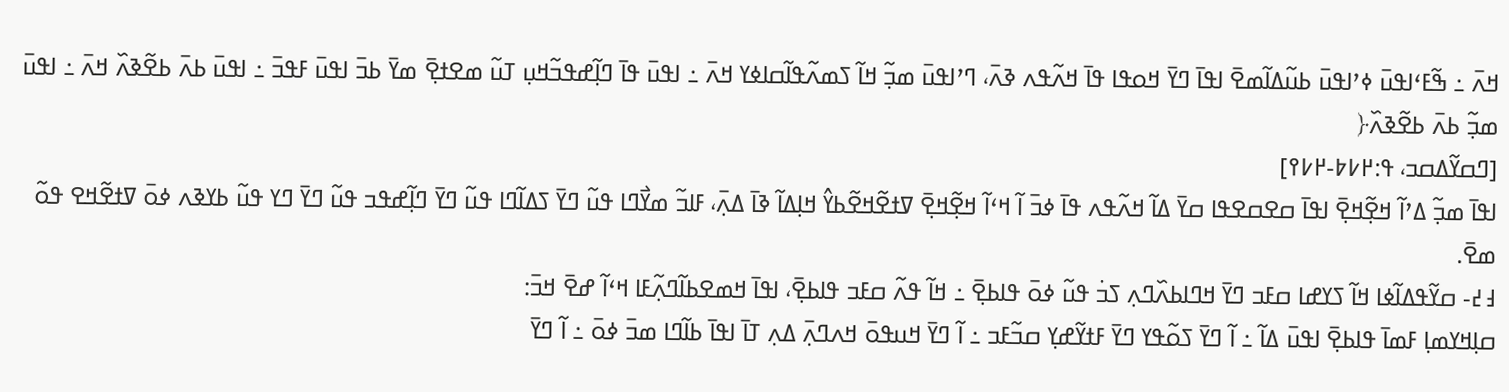ߞߍ߫ ߸ ߒ߬ߓߵߊߟߎ߫ ߦߴߊߟߎ߫ ߕߎ߬ߡߊ߬ߘߐ߫ ߊߟߊ߫ ߣߌ߫ ߞߋߟߊ ߟߊ߫ ߞߍ߬ߟߍ ߢߍ߫، ߣߴߊߟߎ߫ ߘߏ߲߬ ߞߊ߬ ߖߘߍ߬ߟߊ߬ߛߊߦߌ ߞߍ߫ ߸ ߊߟߎ߫ ߟߊ߫ ߣߊ߲߬ߝߟߏ߬ߞߎ߲ ߠߎ߬ ߘߐߙߐ߲߫ ߘߌ߫ ߕߏ߫ ߊߟߎ߫ ߓߟߏ߫ ߸ ߊߟߎ߫ ߕߍ߫ ߕߐ߬ߢߍ߰ ߞߍ߫ ߸ ߊߟߎ߫ ߘߏ߲߬ ߕߍ߫ ߕߐ߬ߢߍ߰﴿
[ߣߛߌ߬ߡߛߏ، ߟ:߂߇߈-߂߇߉]
ߊߟߊ߫ ߘߏ߲߬ ߡߴߊ߬ ߞߐ߲߬ߞߐ߲߫ ߊߟߊ߫ ߛߐߛߐߟߊ ߛߌ߫ ߡߊ߬ ߞߍ߬ߟߍ ߟߊ߫ ߦߏ߫ ߊ߬ ߞߵߊ߬ ߞߐ߲߬ߞߐ߲߫ ߜߙߐ߬ߞߐ߬ߕߌ߮ ߞߊ߲ߡߊ߬ ߢߊ߫ ߡߍ߲߫، ߓߊߏ߬ ߘߌ߯ߣߊ ߟߎ߬ ߣߌ߫ ߖߡߊ߬ߣߊ ߟߎ߬ ߣߌ߫ ߣߊ߲߬ߝߟߏ ߟߎ߬ ߣߌ߫ ߣߌ ߟߎ߬ ߕߌߢߍ ߦߋ߫ ߜߙߐ߬ߞߐ ߟߋ߬ ߘߐ߫.
߃߄- ߛߌ߬ߟߡߊ߬ߦߊ ߞߊ߬ ߖߌߝߊ ߛߓߏ ߣߌ߫ ߞߣߊߕߍ߰ߣߍ߲ ߖߏ߭ ߟߎ߬ ߦߋ߫ ߟߊߕߐ߲߫ ߸ ߞߊ߬ ߟߍ߬ ߛߓߏ ߟߊߕߐ߲߫، ߊߟߊ߫ ߞߘߐߕߊ߬ߣߍ߲߬ߓߊ ߞߵߊ߬ ߝߐ߫ ߞߏ߫:
ߛߊ߲ߞߌߘߊ߲ ߓߘߊ߫ ߟߊߕߐ߲߫ ߊߟߎ߫ ߡߊ߬ ߸ ߊ߬ ߣߌ߫ ߖߋ߬ߟߌ ߣߌ߫ ߓߙߌ߬ߝߌ߲ ߛߏ߬ߓߏ ߸ ߊ߬ ߣߌ߫ ߞߎߟߋ߫ ߞߍߣߍ߲߫ ߡߍ߲ ߠߊ߫ ߊߟߊ߫ ߕߊ߬ߣߊ ߘߏ߫ ߦߋ߫ ߸ ߊ߬ ߣߌ߫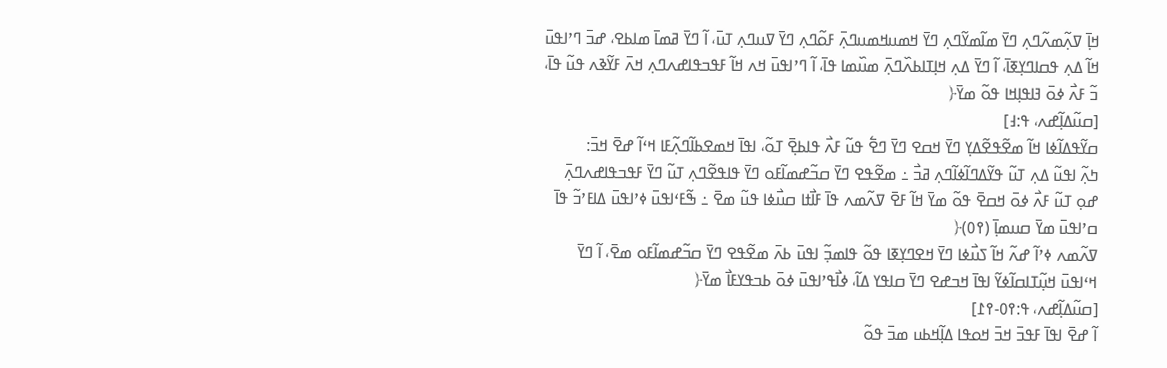ߞߊ߲߫ ߜߍ߲߬ߘߍ߬ߣߍ߲ ߣߌ߫ ߘߊ߬ߘߌ߬ߣߍ߲ ߣߌ߫ ߞߘߎߞߘߎߣߍ߲߫ ߓߋ߬ߣߍ߲ ߣߌ߫ ߜߎߣߍ߲ ߠߎ߫، ߊ߬ ߣߌ߫ ߥߘߊ߫ ߘߊߕߐ، ߝߏ߫ ߣߴߊߟߎ߫ ߞߊ߬ ߡߍ߲ ߟߛߊߣߌ߲ߧߊ߫، ߊ߬ ߣߌ߫ ߡߍ߲ ߞߊ߲ߠߊߕߍ߰ߣߍ߲߫ ߘߎ߰ߘߊ ߟߊ߫، ߊ߬ ߣߴߊߟߎ߫ ߞߍ ߞߊ߬ ߓߟߏߟߊߝߍߣߍ߲ ߞߍ߫ ߓߌ߬ߢߍ ߟߎ߬ ߟߊ߫، ߏ߬ ߓߍ߯ ߦߋ߫ ߔߊߟߊ߲ߞߊ ߟߋ߬ ߘߌ߫﴿
[ߛߎ߬ߡߊ߲߬ߝߍ، ߟ:߃]
ߛߌ߬ߟߡߊ߬ߦߊ ߞߊ߬ ߘߐ߬ߟߐ߬ߡߌ߲ ߣߌ߫ ߞߛߐ ߣߌ߫ ߣߐ߱ ߟߎ߬ ߓߍ߯ ߟߊߕߐ߲߫ ߠߋ߬، ߊߟߊ߫ ߞߘߐߕߊ߬ߣߍ߲߬ߓߊ ߞߵߊ߬ ߝߐ߫ ߞߏ߫:
ߤߍ߲߬ ߊߟߎ߬ ߡߍ߲ ߠߎ߬ ߟߌ߬ߡߣߊ߬ߦߊ߬ߣߍ߲ ߥߏ߯ ߸ ߘߐ߬ߟߐ ߣߌ߫ ߛߏ߬ߝߘߊ߬ߓߋ ߣߌ߫ ߟߊߟߐ߬ߣߍ߲ ߠߎ߬ ߣߌ߫ ߓߟߏߟߊߝߍߣߍ߲߫ ߝߋ߲ ߠߎ߬ ߓߍ߯ ߦߋ߫ ߞߛߐ߫ ߟߋ߬ ߘߌ߫ ߞߊ߬ ߓߐ߫ ߜߍ߬ߘߍ ߟߊ߫ ߓߊ߯ߙߊ ߛߎ߯ߦߊ ߟߎ߬ ߘߐ߫ ߸ ߒ߬ߓߵߊߟߎ߫ ߦߴߊߟߎ߫ ߡߊߓߴߏ߬ ߟߊ߫ ߛߴߊߟߎ߫ ߘߌ߫ ߛߎߘߊ߲߫ (߉߀)﴿
ߜߍ߬ߘߍ ߦߴߊ߬ ߝߍ߬ ߞߊ߬ ߖߎ߯ߦߊ ߣߌ߫ ߞߐߣߌ߲ߧߊ ߟߋ߬ ߟߊߘߏ߲߬ ߊߟߎ߫ ߕߍ߫ ߘߐ߬ߟߐ ߣߌ߫ ߛߏ߬ߝߘߊ߬ߓߋ ߘߐ߫، ߊ߬ ߣߌ߫ ߞߵߊߟߎ߫ ߞߎ߲߬ߠߊߛߊ߬ߦߌ߬ ߊߟߊ߫ ߞߏߝߐ ߣߌ߫ ߛߊߟߌ ߡߊ߬، ߦߊ߯ߟߴߊߟߎ߫ ߦߋ߫ ߕߏߟߌߓߊ߯ ߘߌ߫﴿
[ߛߎ߬ߡߊ߲߬ߝߍ، ߟ:߉߀-߉߁]
ߊ߬ ߝߐ߫ ߊߟߊ߫ ߓߟߏ߫ ߞߏ߫ ߞߋߟߊ ߡߊ߲߬ߞߕߎ ߘߏ߫ ߟߋ߬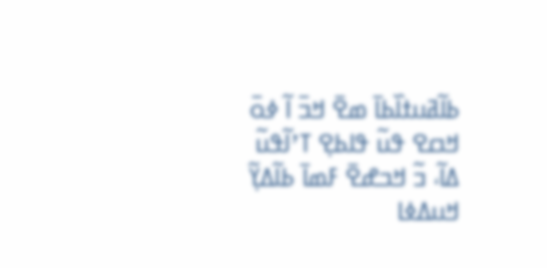ߕߊ߬ߥߎߙߊ߰ߕߊ߫ ߘߐ߫ ߞߏ߫ ߊ߬ ߦߋ߫ ߞߛߐ ߟߎ߬ ߟߊߕߐ߲ ߠߴߊ߬ߟߎ߬ ߡߊ߬، ߏ߬ ߞߏߝߐ߫ ߓߘߊ߫ ߕߊ߬ߡߌ߲߬ ߞߎߡߦߊ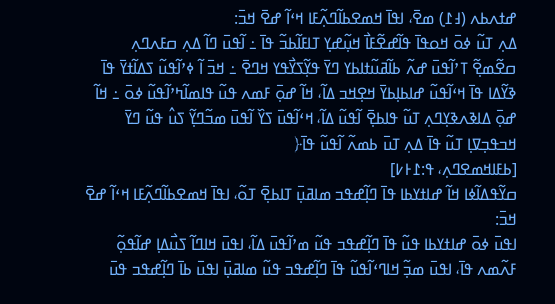ߝߙߍߕߍ (߃߁߲) ߘߐ߫، ߊߟߊ߫ ߞߘߐߕߊ߬ߣߍ߲߬ߓߊ ߞߵߊ߬ ߝߐ߫ ߞߏ߫:
ߡߍ߲ ߠߎ߬ ߦߋ߫ ߞߋߟߊ߫ ߟߊ߬ߝߐ߬ߓߊ߯ ߞߎ߲߬ߝߌ߲ ߠߊߓߊ߬ߕߏ߬ ߟߊ߫ ߸ ߊ߬ߟߎ߫ ߣߊ߬ ߡߍ߲ ߛߓߍߣߍ߲ ߛߐ߬ߘߐ߲߬ ߠߴߊ߬ߟߎ߫ ߝߍ߬ ߕߊ߬ߥߎ߬ߙߊߕߌ ߣߌ߫ ߟߌ߲߬ߖߌ߯ߟߌ ߞߣߐ߫ ߸ ߞߏ߫ ߊ߬ ߦߴߊ߬ߟߎ߬ ߖߡߊ߬ߙߌ߫ ߟߊ߫ ߢߌ߬ߡߊ ߟߊ߫ ߞߵߊ߬ߟߎ߬ ߝߊߕߊ߲ߕߌ߫ ߞߐ߲ߞߏ ߡߊ߬، ߞߊ߬ ߝߋ߲߫ ߓߘߍ ߟߎ߬ ߟߊߘߊ߬ߤߴߊ߬ߟߎ߬ ߦߋ߫ ߸ ߞߊ߬ ߝߋ߲߫ ߡߊߢߍߢߌ߲ߣߍ߲ ߠߎ߬ ߟߊߕߐ߲߫ ߊ߬ߟߎ߬ ߡߊ߬، ߞߵߊ߬ߟߎ߫ ߖߌ߰ ߊ߬ߟߎ߫ ߘߏ߬ߣߌ߲߬ ߖߎ߮ ߟߎ߬ ߣߌ߫ ߞߏߟߏ߲ߜߊ߲ ߠߎ߬ ߟߊ߫ ߡߍ߲ ߠߎ߫ ߕߘߍ߬ ߊ߬ߟߎ߬ ߟߊ߫﴿
[ߕߓߊߞߘߐߣߍ߲، ߟ:߁߅߇]
ߛߌ߬ߟߡߊ߬ߦߊ ߞߊ߬ ߝߊߙߌߕߊ ߟߊ߫ ߣߊ߲߬ߝߟߏ ߘߊߥߎ߲߫ ߠߊߕߐ߲߫ ߠߋ߬، ߊߟߊ߫ ߞߘߐߕߊ߬ߣߍ߲߬ߓߊ ߞߵߊ߬ ߝߐ߫ ߞߏ߫:
ߊߟߎ߫ ߦߋ߫ ߝߊߙߌߕߊ ߟߎ߬ ߟߊ߫ ߣߊ߲߬ߝߟߏ ߟߎ߬ ߘߴߊ߬ߟߎ߫ ߡߊ߬، ߊߟߎ߫ ߞߊߣߊ߬ ߖߎ߯ߡߊ߲ ߝߊ߬ߟߋ߲߬ ߓߍ߬ߘߍ ߟߊ߫، ߊߟߎ߫ ߘߏ߲߬ ߞߊߣߵߊ߬ߟߎ߬ ߟߊ߫ ߣߊ߲߬ߝߟߏ ߟߎ߬ ߘߊߥߎ߲߫ ߊߟߎ߫ ߕߊ߫ ߣߊ߲߬ߝߟߏ ߟߎ߫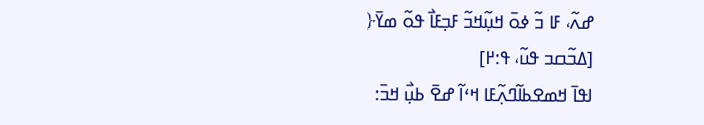ߝߍ߬، ߓߊ ߏ߬ ߦߋ߫ ߞߎ߲߬ߞߏ߬ ߓߏ߲ߓߊ߯ ߟߋ߬ ߘߌ߫﴿
[ߡߏ߬ߛߏ ߟߎ߬، ߟ:߂]
ߊߟߊ߫ ߞߘߐߕߊ߬ߣߍ߲߬ߓߊ ߞߵߊ߬ ߝߐ߫ ߕߎ߲߯ ߞߏ߫: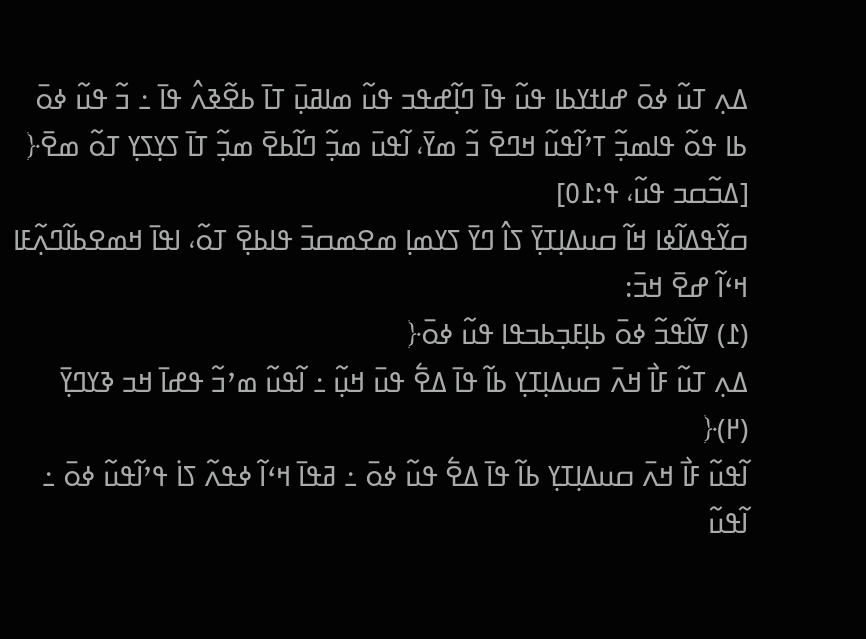ߡߍ߲ ߠߎ߬ ߦߋ߫ ߝߊߙߌߕߊ ߟߎ߬ ߟߊ߫ ߣߊ߲߬ߝߟߏ ߟߎ߬ ߘߊߥߎ߲߫ ߠߊ߫ ߕߐ߬ߢߍ߮ ߟߊ߫ ߸ ߏ߬ ߟߎ߬ ߦߋ߫ ߕߊ ߟߋ߬ ߟߊߘߏ߲߬ ߠߴߊ߬ߟߎ߬ ߞߣߐ߫ ߏ߬ ߘߌ߫، ߊ߬ߟߎ߫ ߘߏ߲߬ ߣߊ߬ߕߐ߫ ߘߏ߲߬ ߠߊ߫ ߖߌ߲ߖߌ߲ ߠߋ߬ ߘߐ߫﴿
[ߡߏ߬ߛߏ ߟߎ߬، ߟ:߁߀]
ߛߌ߬ߟߡߊ߬ߦߊ ߞߊ߬ ߛߎߡߊ߲ߠߌ߲߫ ߖߊ߮ ߣߌ߫ ߖߌߘߊ߲ ߘߐߘߛߏ߫ ߟߊߕߐ߲߫ ߠߋ߬، ߊߟߊ߫ ߞߘߐߕߊ߬ߣߍ߲߬ߓߊ ߞߵߊ߬ ߝߐ߫ ߞߏ߫:
(߁) ߜߊ߬ߟߏ߬ ߦߋ߫ ߕߊ߲ߓߏ߲ߕߏߟߊ ߟߎ߬ ߦߋ߫﴿
ߡߍ߲ ߠߎ߬ ߓߊ߯ ߞߍ߫ ߛߎߡߊ߲ߠߌ߲ ߕߊ߬ ߟߊ߫ ߡߐ߱ ߟߎ߫ ߞߎ߲߬ ߸ ߊ߬ߟߎ߬ ߘߴߏ߬ ߟߝߊ߫ ߞߏ ߢߌߣߌ߲߫ (߂)﴿
ߊ߬ߟߎ߬ ߓߊ߯ ߞߍ߫ ߛߎߡߊ߲ߠߌ߲ ߕߊ߬ ߟߊ߫ ߡߐ߱ ߟߎ߬ ߦߋ߫ ߸ ߥߟߊ߫ ߞߵߊ߬ ߦߟߍ߬ ߖߊ߭ ߟߴߊ߬ߟߎ߬ ߦߋ߫ ߸ ߊ߬ߟߎ߬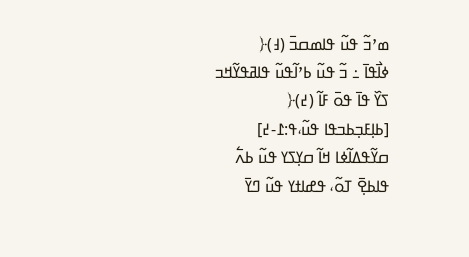ߘߴߏ߬ ߟߎ߬ ߟߊߘߛߏ߫ (߃)﴿
ߦߊ߯ߟߊ߫ ߸ ߏ߬ ߟߎ߬ ߕߴߊ߬ߟߎ߬ ߟߊߥߟߌ߬ߞߏ ߖߌ߰ ߟߊ߫ ߟߋ߫ ߓߊ߬ (߄)﴿
[ߕߊ߲ߓߏ߲ߕߏߟߊ ߟߎ߬،ߟ:߁-߄]
ߛߌ߬ߟߡߊ߬ߦߊ ߞߊ߬ ߛߌ߲ߖߌ ߟߎ߬ ߕߍ߱ ߟߊߕߐ߲߫ ߠߋ߬، ߟߝߊߙߌ ߟߎ߬ ߣߌ߫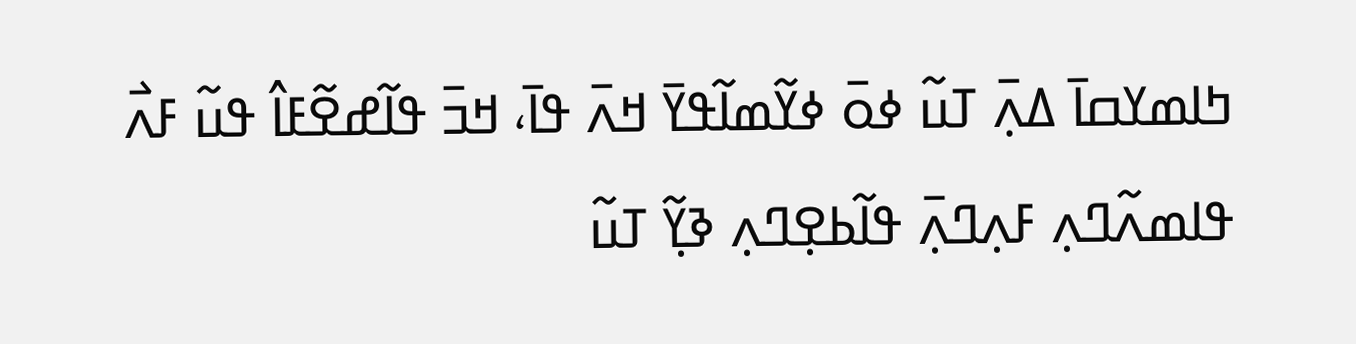ߤߊߘߌߛߊ߫ ߡߍ߲߫ ߠߎ߬ ߦߋ߫ ߦߌ߬ߘߊ߬ߟߌ߫ ߞߍ߫ ߟߊ߫، ߞߏ߫ ߟߊ߬ߝߐ߬ߓߊ߮ ߟߎ߬ ߓߍ߯ ߟߊߘߍ߬ߣߍ߲ ߓߍ߲ߣߍ߲߫ ߟߊ߬ߕߐ߲ߣߍ߲ ߢߌ߲߬ ߠߎ߬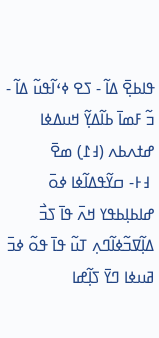ߟߊߕߐ߲߫ ߡߊ߬ - ߖߐ ߦߵߊ߬ߟߎ߬ ߡߊ߬ - ߏ߬ ߓߘߊ߫ ߕߊ߬ߡߌ߲߬ ߞߎߡߦߊ ߝߙߍߕߍ (߃߁߲) ߘߐ߫
 ߃߅- ߛߌ߬ߟߡߊ߬ߦߊ ߦߋ߫ ߝߊߕߊ߲ߕߟߌ ߞߍ߫ ߟߊ߫ ߖߏ߯ ߡߊ߲߬ߜߏ߬ߦߊ߬ߣߍ߲ ߠߎ߬ ߟߊ߫ ߟߋ߬ ߦߏ߫ ߥߎߦߊ ߣߌ߫ ߖߊ߲߬ߝߊ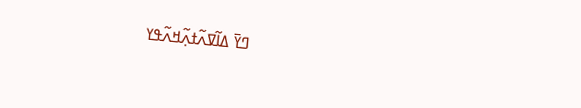ߣߌ߫ ߡߊ߬ߜߍ߬ߙߍ߲߬ߞߍ߬ߟߌ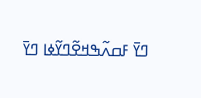ߣߌ߫ ߓߛߍ߬ߒߞߐ߬ߣߌ߬ߦߊ ߣߌ߫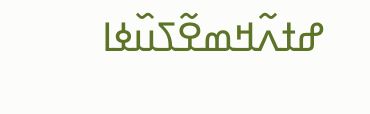ߝߙߍ߬ߞߘߐ߬ߖߎ߰ߦߊ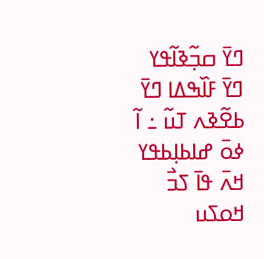ߣߌ߫ ߛߏ߲߬ߢߊ߬ߟߌ ߣߌ߫ ߓߊ߰ߒߡߊ ߣߌ߫ ߕߐ߬ߢߍ ߠߎ߬ ߸ ߊ߬ ߦߋ߫ ߝߊߕߊ߲ߕߟߌ ߞߍ߫ ߟߊ߫ ߖߏ߯ ߞߋߖߎ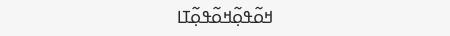ߞߋ߬ߟߋ߲߬ߞߋ߬ߟߋ߲߬ߠߊ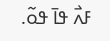ߓߍ߯ ߟߊ߫ ߟߋ߬.